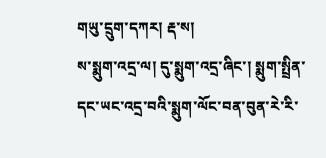གཡུ་དྲུག་དཀར། རྡ་ས།
ས་སྨུག་འདྲ་ལ། དུ་སྨུག་འདྲ་ཞིང་། སྨུག་སྤྲིན་དང་ཡང་འདྲ་བའི་སྨུག་ལོང་བན་བུན་རེ་རི་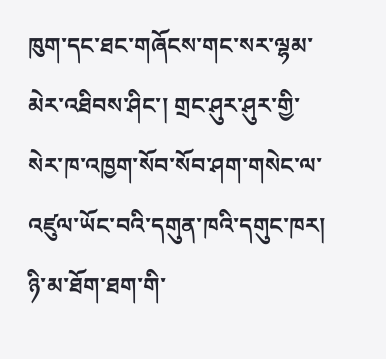ཁུག་དང་ཐང་གཞོངས་གང་སར་ལྷམ་མེར་འཐིབས་ཤིང་། གྲང་ཤུར་ཤུར་གྱི་སེར་ཁ་འཁྱག་སོབ་སོབ་ཤག་གསེང་ལ་འཛུལ་ཡོང་བའི་དགུན་ཁའི་དགུང་ཁར། ཉི་མ་ཐོག་ཐག་གི་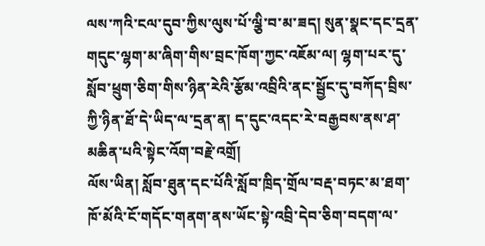ལས་ཀའི་ངལ་དུབ་ཀྱིས་ལུས་པོ་ལྕི་བ་མ་ཟད། སུན་སྣང་དང་དྲན་གདུང་ལྷག་མ་ཞིག་གིས་བྲང་ཁོག་ཀྱང་འཇོམ་ལ། ལྷག་པར་དུ་སློབ་ཕྲུག་ཅིག་གིས་ཉིན་རེའི་རྩོམ་འབྲིའི་ནང་སྦྱོང་དུ་བཀོད་བྲིས་ཀྱི་ཉིན་ཐོ་དེ་ཡིད་ལ་དྲན་ན། ད་དུང་འདང་རེ་བརྒྱབས་ནས་ཤ་མཆིན་པའི་སྟེང་འོག་བརྗེ་འགྲོ།
ལོས་ཡིན། སློབ་ཐུན་དང་པོའི་སློབ་ཁྲིད་གྲོལ་བརྡ་བཏང་མ་ཐག་ཁོ་མོའི་ངོ་གདོང་གནག་ནས་ཡོང་སྟེ་འབྲི་དེབ་ཅིག་བདག་ལ་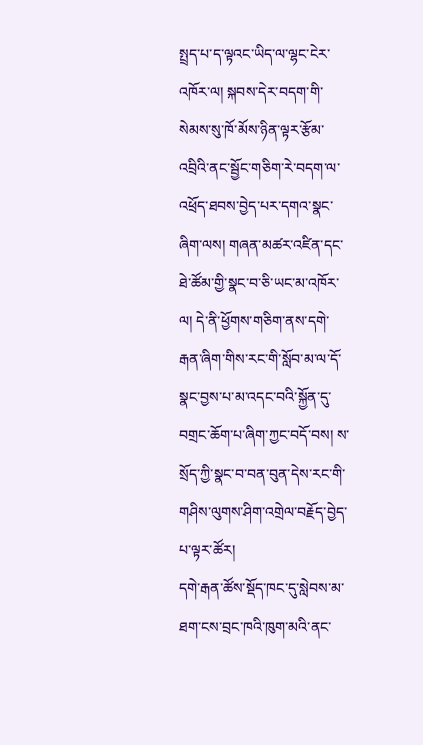སྤྲད་པ་ད་ལྟའང་ཡིད་ལ་ལྷང་ངེར་འཁོར་ལ། སྐབས་དེར་བདག་གི་སེམས་སུ་ཁོ་མོས་ཉིན་ལྟར་རྩོམ་འབྲིའི་ནང་སྦྱོང་གཅིག་རེ་བདག་ལ་འཕྲོད་ཐབས་བྱེད་པར་དགའ་སྣང་ཞིག་ལས། གཞན་མཚར་འཛིན་དང་ཐེ་ཚོམ་གྱི་སྣང་བ་ཅི་ཡང་མ་འཁོར་ལ། དེ་ནི་ཕྱོགས་གཅིག་ནས་དགེ་རྒན་ཞིག་གིས་རང་གི་སློབ་མ་ལ་དོ་སྣང་བྱས་པ་མ་འདང་བའི་སྐྱོན་དུ་བགྲང་ཆོག་པ་ཞིག་ཀྱང་བདོ་བས། ས་སྲོད་ཀྱི་སྣང་བ་བན་བུན་དེས་རང་གི་གཤིས་ལུགས་ཤིག་འགྲེལ་བརྗོད་བྱེད་པ་ལྟར་ཚོར།
དགེ་རྒན་ཚོས་སྡོད་ཁང་དུ་སླེབས་མ་ཐག་ངས་བྲང་ཁའི་ཁུག་མའི་ནང་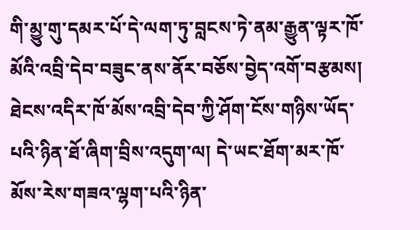གི་མྱུ་གུ་དམར་པོ་དེ་ལག་ཏུ་བླངས་ཏེ་ནམ་རྒྱུན་ལྟར་ཁོ་མོའི་འབྲི་དེབ་བཟུང་ནས་ནོར་བཅོས་བྱེད་འགོ་བརྩམས། ཐེངས་འདིར་ཁོ་མོས་འབྲི་དེབ་ཀྱི་ཤོག་ངོས་གཉིས་ཡོད་པའི་ཉིན་ཐོ་ཞིག་བྲིས་འདུག་ལ། དེ་ཡང་ཐོག་མར་ཁོ་མོས་རེས་གཟའ་ལྷག་པའི་ཉིན་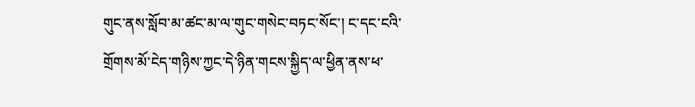གུང་ནས་སློབ་མ་ཚང་མ་ལ་གུང་གསེང་བཏང་སོང་། ང་དང་ངའི་གྲོགས་མོ་ངེད་གཉིས་ཀྱང་དེ་ཉིན་གངས་སྐྱིད་ལ་ཕྱིན་ནས་ཕ་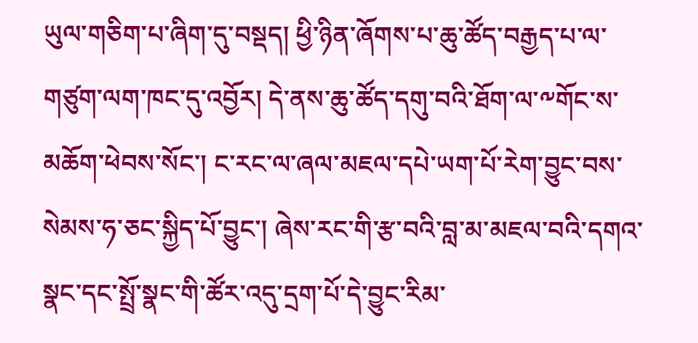ཡུལ་གཅིག་པ་ཞིག་དུ་བསྡད། ཕྱི་ཉིན་ཞོགས་པ་ཆུ་ཚོད་བརྒྱད་པ་ལ་གཙུག་ལག་ཁང་དུ་འབྱོར། དེ་ནས་ཆུ་ཚོད་དགུ་བའི་ཐོག་ལ་༸གོང་ས་མཆོག་ཕེབས་སོང་། ང་རང་ལ་ཞལ་མཇལ་དཔེ་ཡག་པོ་རེག་བྱུང་བས་སེམས་ཧ་ཅང་སྐྱིད་པོ་བྱུང་། ཞེས་རང་གི་རྩ་བའི་བླ་མ་མཇལ་བའི་དགའ་སྣང་དང་སྤྲོ་སྣང་གི་ཚོར་འདུ་དྲག་པོ་དེ་བྱུང་རིམ་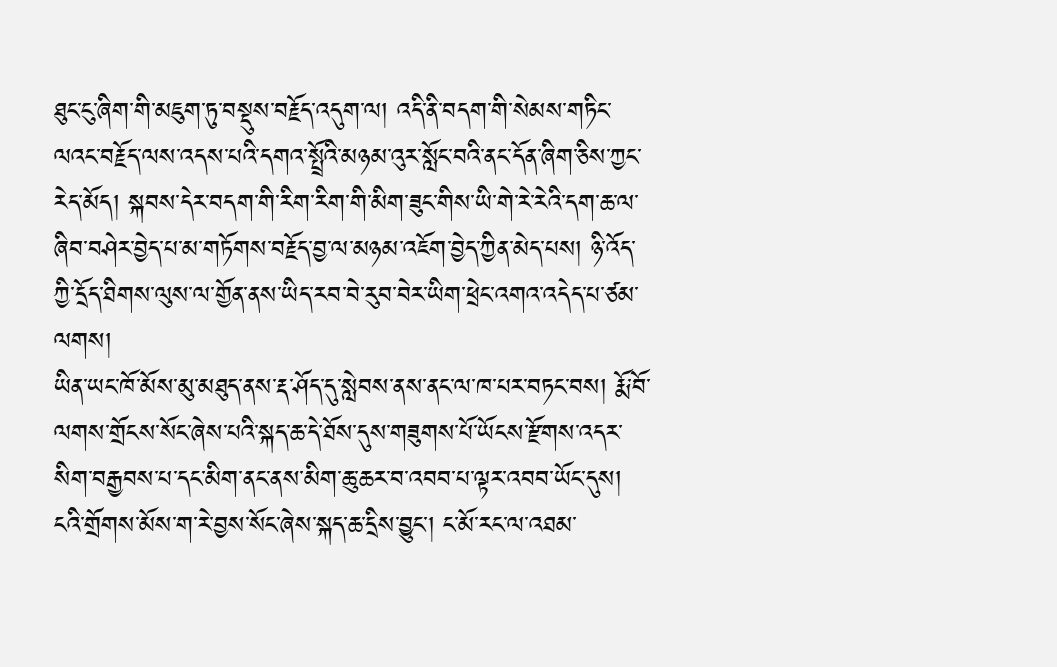ཐུང་ངུ་ཞིག་གི་མཇུག་ཏུ་བསྡུས་བརྗོད་འདུག་ལ། འདི་ནི་བདག་གི་སེམས་གཏིང་ལའང་བརྗོད་ལས་འདས་པའི་དགའ་སྤྲོའི་མཉམ་འུར་སློང་བའི་ནང་དོན་ཞིག་ཅིས་ཀྱང་རེད་མོད། སྐབས་དེར་བདག་གི་རིག་རིག་གི་མིག་ཟུང་གིས་ཡི་གེ་རེ་རེའི་དག་ཆ་ལ་ཞིབ་བཤེར་བྱེད་པ་མ་གཏོགས་བརྗོད་བྱ་ལ་མཉམ་འཇོག་བྱེད་ཀྱིན་མེད་པས། ཉི་འོད་ཀྱི་དྲོད་ཐིགས་ལུས་ལ་གྱོན་ནས་ཡིད་རབ་བེ་རུབ་བེར་ཡིག་ཕྲེང་འགའ་འདེད་པ་ཙམ་ལགས།
ཡིན་ཡང་ཁོ་མོས་མུ་མཐུད་ནས་རྡ་ཤོད་དུ་སླེབས་ནས་ནང་ལ་ཁ་པར་བཏང་བས། རྨོ་བོ་ལགས་གྲོངས་སོང་ཞེས་པའི་སྐད་ཆ་དེ་ཐོས་དུས་གཟུགས་པོ་ཡོངས་རྫོགས་འདར་སིག་བརྒྱབས་པ་དང་མིག་ནང་ནས་མིག་ཆུ་ཆར་བ་འབབ་པ་ལྟར་འབབ་ཡོང་དུས། ངའི་གྲོགས་མོས་ག་རེ་བྱས་སོང་ཞེས་སྐད་ཆ་དྲིས་བྱུང་། ང་མོ་རང་ལ་འཐམ་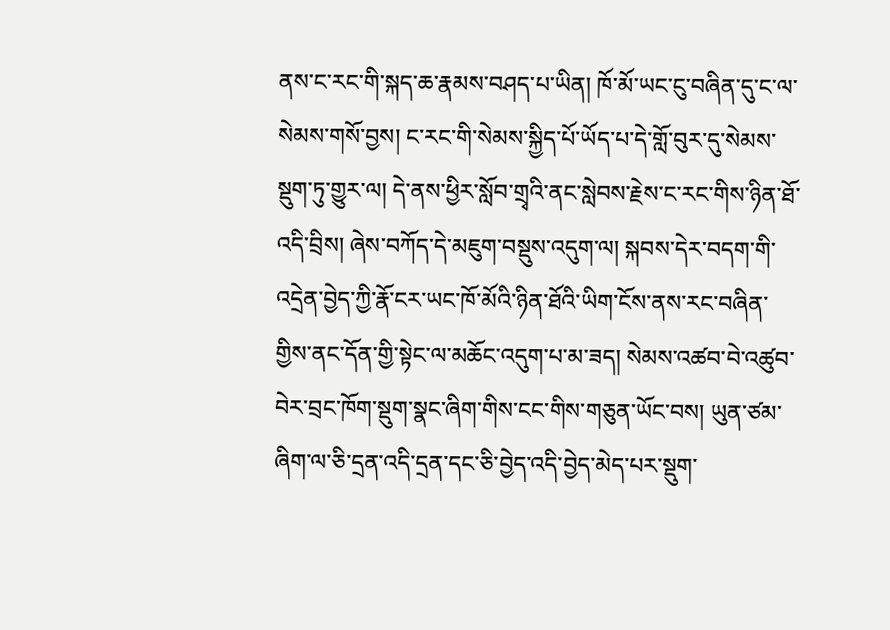ནས་ང་རང་གི་སྐད་ཆ་རྣམས་བཤད་པ་ཡིན། ཁོ་མོ་ཡང་ངུ་བཞིན་དུ་ང་ལ་སེམས་གསོ་བྱས། ང་རང་གི་སེམས་སྐྱིད་པོ་ཡོད་པ་དེ་གློ་བུར་དུ་སེམས་སྡུག་ཏུ་གྱུར་ལ། དེ་ནས་ཕྱིར་སློབ་གྲྭའི་ནང་སླེབས་རྗེས་ང་རང་གིས་ཉིན་ཐོ་འདི་བྲིས། ཞེས་བཀོད་དེ་མཇུག་བསྡུས་འདུག་ལ། སྐབས་དེར་བདག་གི་འདྲེན་བྱེད་ཀྱི་རྣོ་ངར་ཡང་ཁོ་མོའི་ཉིན་ཐོའི་ཡིག་ངོས་ནས་རང་བཞིན་གྱིས་ནང་དོན་གྱི་སྟེང་ལ་མཆོང་འདུག་པ་མ་ཟད། སེམས་འཚབ་བེ་འཚུབ་བེར་བྲང་ཁོག་སྡུག་སྣང་ཞིག་གིས་ངང་གིས་གཅུན་ཡོང་བས། ཡུན་ཙམ་ཞིག་ལ་ཅི་དྲན་འདི་དྲན་དང་ཅི་བྱེད་འདི་བྱེད་མེད་པར་སྡུག་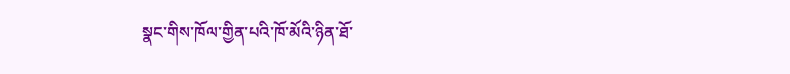སྣང་གིས་ཁོལ་གྱིན་པའི་ཁོ་མོའི་ཉིན་ཐོ་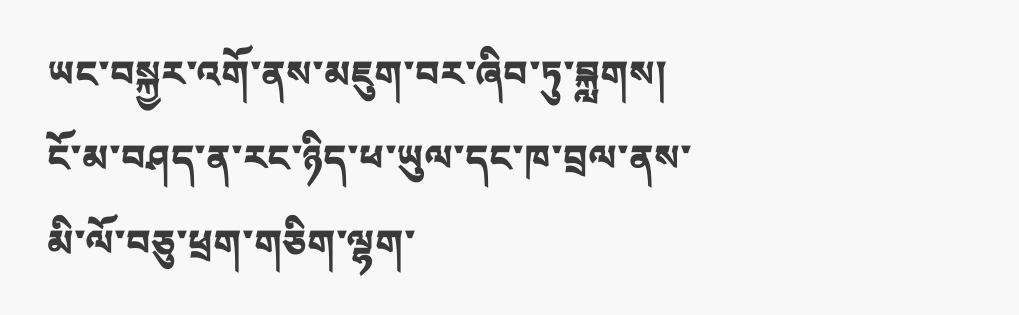ཡང་བསྐྱར་འགོ་ནས་མཇུག་བར་ཞིབ་ཏུ་བྐླགས།
ངོ་མ་བཤད་ན་རང་ཉིད་ཕ་ཡུལ་དང་ཁ་བྲལ་ནས་མི་ལོ་བཅུ་ཕྲག་གཅིག་ལྷག་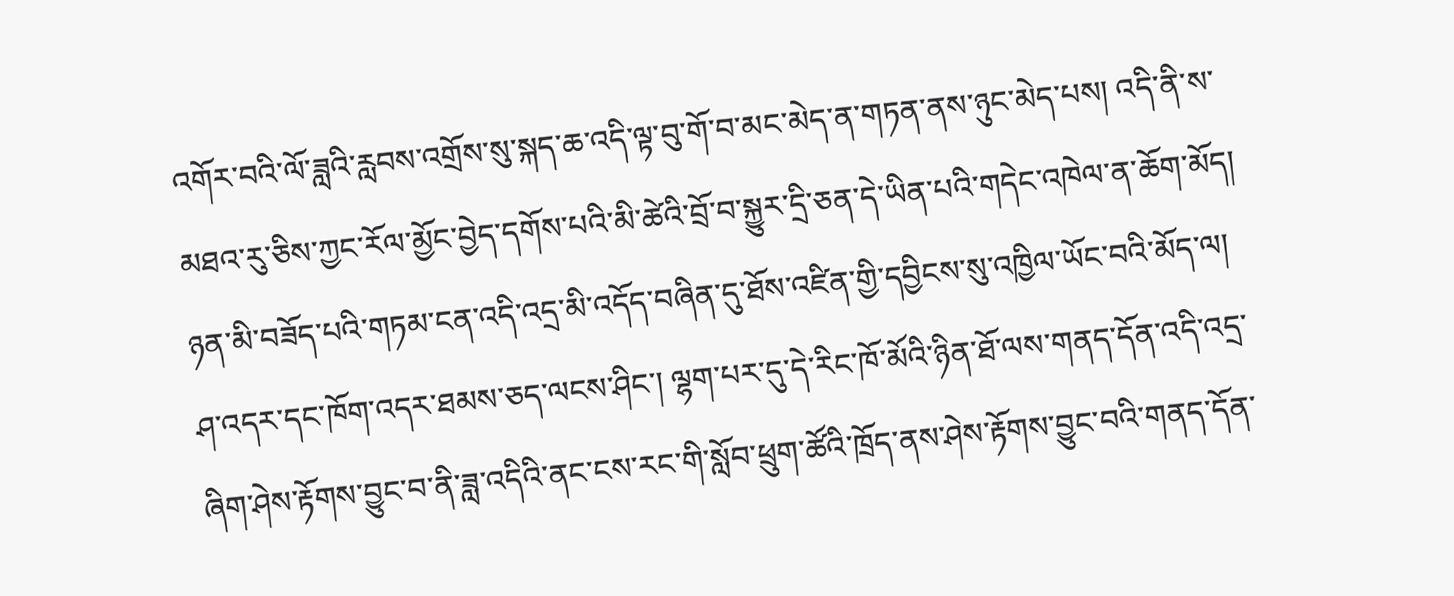འགོར་བའི་ལོ་ཟླའི་རླབས་འགྲོས་སུ་སྐད་ཆ་འདི་ལྟ་བུ་གོ་བ་མང་མེད་ན་གཏན་ནས་ཉུང་མེད་པས། འདི་ནི་ས་མཐའ་རུ་ཅིས་ཀྱང་རོལ་མྱོང་བྱེད་དགོས་པའི་མི་ཚེའི་བྲོ་བ་སྐྱུར་དྲི་ཅན་དེ་ཡིན་པའི་གདེང་འཁེལ་ན་ཆོག་མོད། ཉན་མི་བཟོད་པའི་གཏམ་ངན་འདི་འདྲ་མི་འདོད་བཞིན་དུ་ཐོས་འཛིན་གྱི་དབྱིངས་སུ་འཁྱིལ་ཡོང་བའི་མོད་ལ། ཤ་འདར་དང་ཁོག་འདར་ཐམས་ཅད་ལངས་ཤིང་། ལྷག་པར་དུ་དེ་རིང་ཁོ་མོའི་ཉིན་ཐོ་ལས་གནད་དོན་འདི་འདྲ་ཞིག་ཤེས་རྟོགས་བྱུང་བ་ནི་ཟླ་འདིའི་ནང་ངས་རང་གི་སློབ་ཕྲུག་ཚོའི་ཁྲོད་ནས་ཤེས་རྟོགས་བྱུང་བའི་གནད་དོན་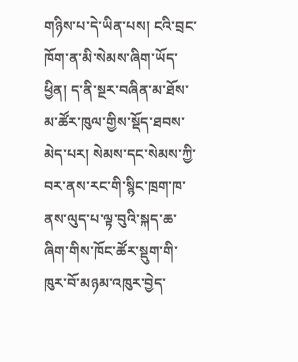གཉིས་པ་དེ་ཡིན་པས། ངའི་བྲང་ཁོག་ན་མི་སེམས་ཞིག་ཡོད་ཕྱིན། ད་ནི་སྔར་བཞིན་མ་ཐོས་མ་ཚོར་ཁུལ་གྱིས་སྡོད་ཐབས་མེད་པར། སེམས་དང་སེམས་ཀྱི་བར་ནས་རང་གི་སྙིང་ཁྲག་ཁ་ནས་ལུད་པ་ལྟ་བུའི་སྐད་ཆ་ཞིག་གིས་ཁོང་ཚོར་སྡུག་གི་ཁུར་བོ་མཉམ་འཁུར་བྱེད་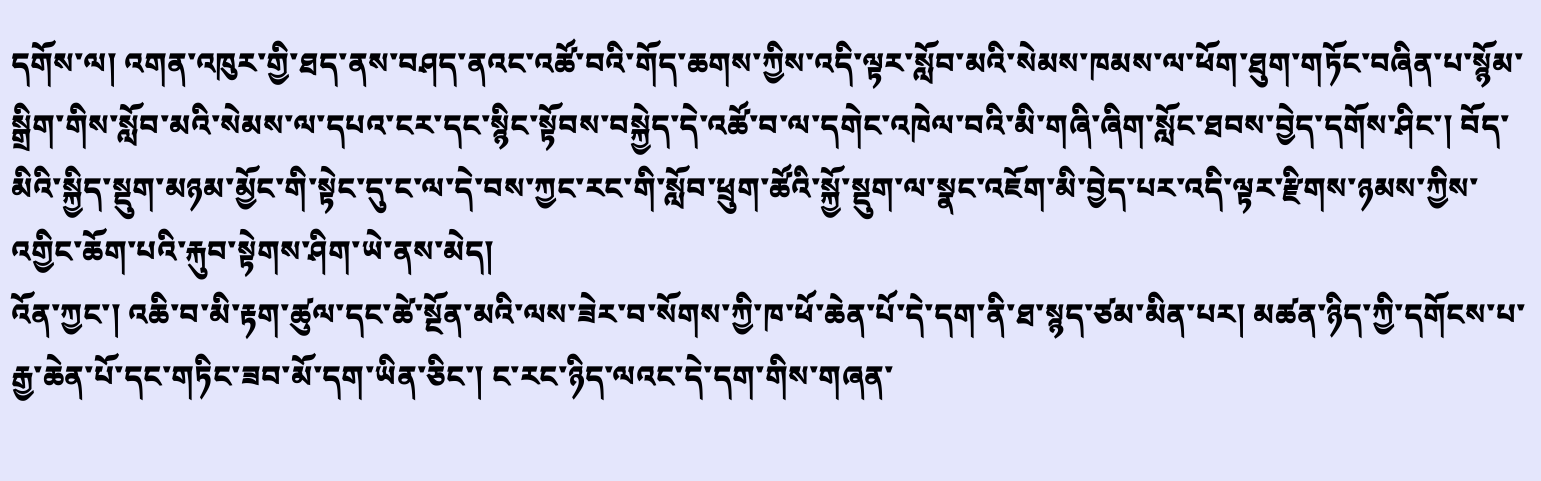དགོས་ལ། འགན་འཁུར་གྱི་ཐད་ནས་བཤད་ནའང་འཚོ་བའི་གོད་ཆགས་ཀྱིས་འདི་ལྟར་སློབ་མའི་སེམས་ཁམས་ལ་ཕོག་ཐུག་གཏོང་བཞིན་པ་སྙོམ་སྒྲིག་གིས་སློབ་མའི་སེམས་ལ་དཔའ་ངར་དང་སྙིང་སྟོབས་བསྐྱེད་དེ་འཚོ་བ་ལ་དགེང་འཁེལ་བའི་མི་གཞི་ཞིག་སློང་ཐབས་བྱེད་དགོས་ཤིང་། བོད་མིའི་སྐྱིད་སྡུག་མཉམ་མྱོང་གི་སྟེང་དུ་ང་ལ་དེ་བས་ཀྱང་རང་གི་སློབ་ཕྲུག་ཚོའི་སྐྱོ་སྡུག་ལ་སྣང་འཇོག་མི་བྱེད་པར་འདི་ལྟར་རྫིགས་ཉམས་ཀྱིས་འགྱིང་ཆོག་པའི་རྐུབ་སྟེགས་ཤིག་ཡེ་ནས་མེད།
འོན་ཀྱང་། འཆི་བ་མི་རྟག་ཚུལ་དང་ཚེ་སྔོན་མའི་ལས་ཟེར་བ་སོགས་ཀྱི་ཁ་ཕོ་ཆེན་པོ་དེ་དག་ནི་ཐ་སྙད་ཙམ་མིན་པར། མཚན་ཉིད་ཀྱི་དགོངས་པ་རྒྱ་ཆེན་པོ་དང་གཏིང་ཟབ་མོ་དག་ཡིན་ཅིང་། ང་རང་ཉིད་ལའང་དེ་དག་གིས་གཞན་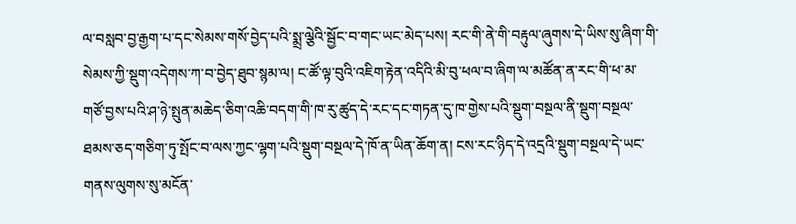ལ་བསླབ་བྱ་རྒྱག་པ་དང་སེམས་གསོ་བྱེད་པའི་སྨྲ་ལྕེའི་སྦྱོང་བ་གང་ཡང་མེད་པས། རང་གི་ནེ་གི་བརྟུལ་ཞུགས་དེ་ཡིས་སུ་ཞིག་གི་སེམས་ཀྱི་སྡུག་འདེགས་ཀ་བ་བྱེད་ཐུབ་སྙམ་ལ། ང་ཚོ་ལྟ་བུའི་འཇིག་རྟེན་འདིའི་མི་བུ་ཕལ་བ་ཞིག་ལ་མཚོན་ན་རང་གི་ཕ་མ་གཙོ་བྱས་པའི་ཤ་ཉེ་སྤུན་མཆེད་ཅིག་འཆི་བདག་གི་ཁ་རུ་ཚུད་དེ་རང་དང་གཏན་དུ་ཁ་གྱེས་པའི་སྡུག་བསྔལ་ནི་སྡུག་བསྔལ་ཐམས་ཅད་གཅིག་ཏུ་སྤོང་བ་ལས་ཀྱང་ལྷག་པའི་སྡུག་བསྔལ་དེ་ཁོ་ན་ཡིན་ཆོག་ན། ངས་རང་ཉིད་དེ་འདྲའི་སྡུག་བསྔལ་དེ་ཡང་གནས་ལུགས་སུ་མངོན་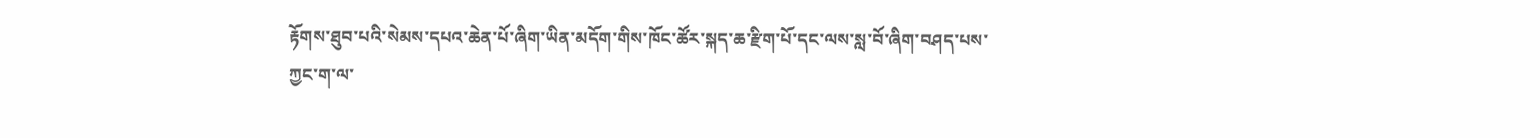རྟོགས་ཐུབ་པའི་སེམས་དཔའ་ཆེན་པོ་ཞིག་ཡིན་མདོག་གིས་ཁོང་ཚོར་སྐད་ཆ་རྫིག་པོ་དང་ལས་སླ་བོ་ཞིག་བཤད་པས་ཀྱང་ག་ལ་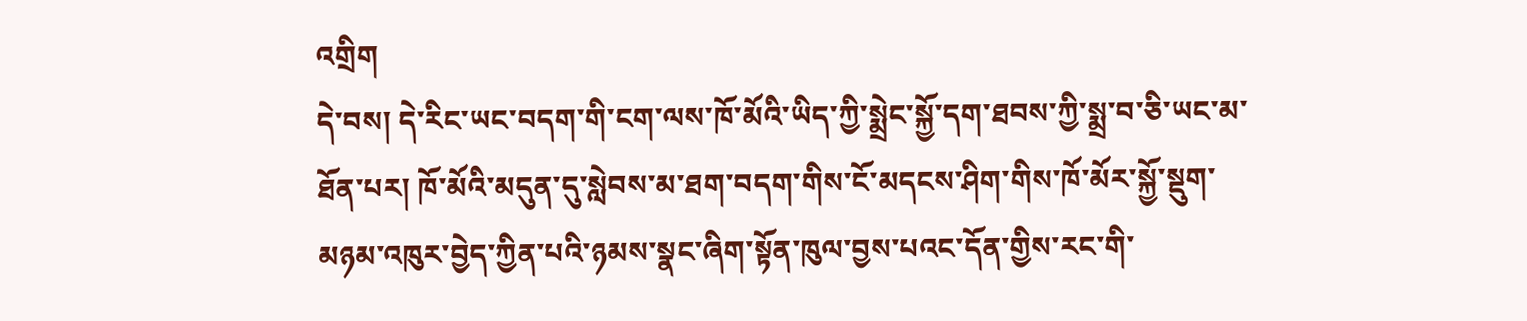འགྲིག
དེ་བས། དེ་རིང་ཡང་བདག་གི་ངག་ལས་ཁོ་མོའི་ཡིད་ཀྱི་སྨྲེང་སྐྱོ་དག་ཐབས་ཀྱི་སྨྲ་བ་ཅི་ཡང་མ་ཐོན་པར། ཁོ་མོའི་མདུན་དུ་སླེབས་མ་ཐག་བདག་གིས་ངོ་མདངས་ཤིག་གིས་ཁོ་མོར་སྐྱོ་སྡུག་མཉམ་འཁུར་བྱེད་ཀྱིན་པའི་ཉམས་སྣང་ཞིག་སྟོན་ཁུལ་བྱས་པའང་དོན་གྱིས་རང་གི་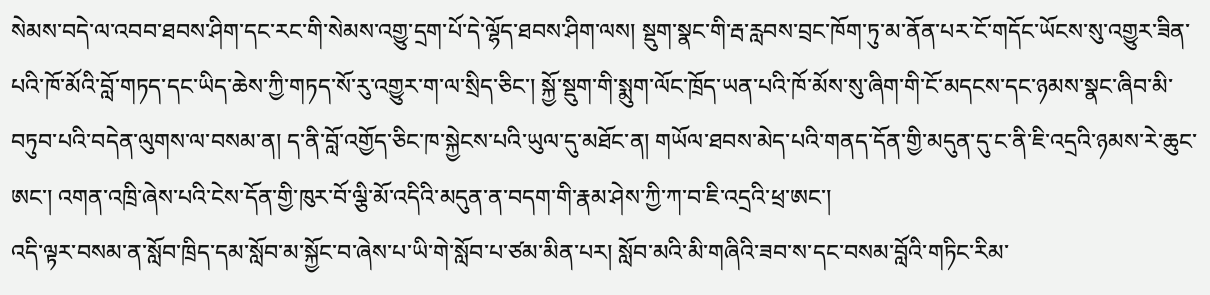སེམས་བདེ་ལ་འབབ་ཐབས་ཤིག་དང་རང་གི་སེམས་འགྱུ་དྲག་པོ་དེ་ལྷོད་ཐབས་ཤིག་ལས། སྡུག་སྣང་གི་རྦ་རླབས་བྲང་ཁོག་ཏུ་མ་ནོན་པར་ངོ་གདོང་ཡོངས་སུ་འགྱུར་ཟིན་པའི་ཁོ་མོའི་བློ་གཏད་དང་ཡིད་ཆེས་ཀྱི་གཏད་སོ་རུ་འགྱུར་ག་ལ་སྲིད་ཅིང་། སྐྱོ་སྡུག་གི་སྨུག་ལོང་ཁྲོད་ཡན་པའི་ཁོ་མོས་སུ་ཞིག་གི་ངོ་མདངས་དང་ཉམས་སྣང་ཞིབ་མི་བཏུབ་པའི་བདེན་ལུགས་ལ་བསམ་ན། ད་ནི་བློ་འགྱོད་ཅིང་ཁ་སྐྱེངས་པའི་ཡུལ་དུ་མཐོང་ན། གཡོལ་ཐབས་མེད་པའི་གནད་དོན་གྱི་མདུན་དུ་ང་ནི་ཇི་འདྲའི་ཉམས་རེ་ཆུང་ཨང་། འགན་འཁྲི་ཞེས་པའི་ངེས་དོན་གྱི་ཁུར་བོ་ལྕི་མོ་འདིའི་མདུན་ན་བདག་གི་རྣམ་ཤེས་ཀྱི་ཀ་བ་ཇི་འདྲའི་ཕྲ་ཨང་།
འདི་ལྟར་བསམ་ན་སློབ་ཁྲིད་དམ་སློབ་མ་སྐྱོང་བ་ཞེས་པ་ཡི་གེ་སློབ་པ་ཙམ་མིན་པར། སློབ་མའི་མི་གཞིའི་ཟབ་ས་དང་བསམ་བློའི་གཏིང་རིམ་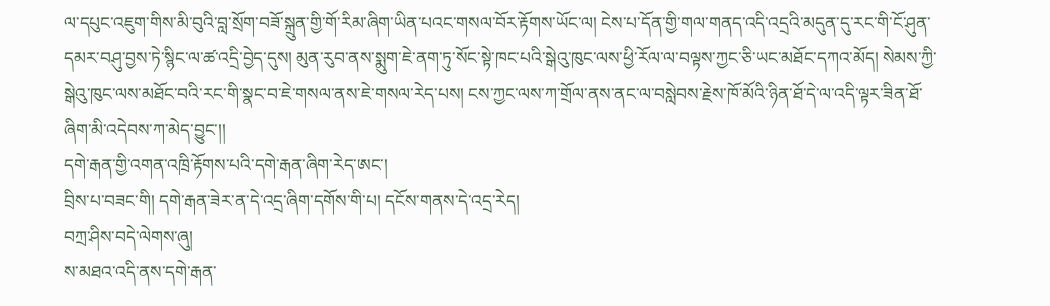ལ་དཔུང་འཇུག་གིས་མི་བུའི་བླ་སྲོག་བཟོ་སྐྲུན་གྱི་གོ་རིམ་ཞིག་ཡིན་པའང་གསལ་བོར་རྟོགས་ཡོང་ལ། ངེས་པ་དོན་གྱི་གལ་གནད་འདི་འདྲའི་མདུན་དུ་རང་གི་ངོ་ཤུན་དམར་བཤུ་བྱས་ཏེ་སྙིང་ལ་ཚ་འདྲི་བྱེད་དུས། མུན་རུབ་ནས་སྨུག་ཇེ་ནག་ཏུ་སོང་སྟེ་ཁང་པའི་སྒེའུ་ཁུང་ལས་ཕྱི་རོལ་ལ་བལྟས་ཀྱང་ཅི་ཡང་མཐོང་དཀའ་མོད། སེམས་ཀྱི་སྒེའུ་ཁུང་ལས་མཐོང་བའི་རང་གི་སྣང་བ་ཇེ་གསལ་ནས་ཇེ་གསལ་རེད་པས། ངས་ཀྱང་ལས་ཀ་གྲོལ་ནས་ནང་ལ་བསླེབས་རྗེས་ཁོ་མོའི་ཉིན་ཐོ་དེ་ལ་འདི་ལྟར་ཟིན་ཐོ་ཞིག་མི་འདེབས་ཀ་མེད་བྱུང་།།
དགེ་རྒན་གྱི་འགན་འཁྲི་རྟོགས་པའི་དགེ་རྒན་ཞིག་རེད་ཨང་།
བྲིས་པ་བཟང་གི། དགེ་རྒན་ཟེར་ན་དེ་འདྲ་ཞིག་དགོས་གི་པ། དངོས་གནས་དེ་འདྲ་རེད།
བཀྲ་ཤིས་བདེ་ལེགས་ཞུ།
ས་མཐའ་འདི་ནས་དགེ་རྒན་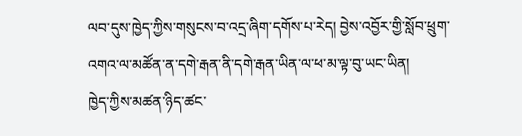ལབ་དུས་ཁྱེད་ཀྱིས་གསུངས་བ་འདྲ་ཞིག་དགོས་པ་རེད། བྱེས་འབྱོར་གྱི་སློབ་ཕྲུག་འགའ་ལ་མཚོན་ན་དགེ་རྒན་ནི་དགེ་རྒན་ཡིན་ལ་ཕ་མ་ལྟ་བུ་ཡང་ཡིན།
ཁྱེད་ཀྱིས་མཚན་ཉིད་ཚང་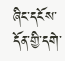ཞིང་དངོས་དོན་གྱི་དགེ་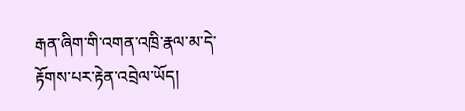རྒན་ཞིག་གི་འགན་འཁྲི་རྣལ་མ་དེ་རྟོགས་པར་རྟེན་འབྲེལ་ཡོད།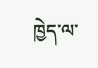ཁྱེད་ལ་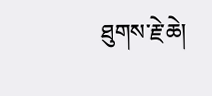ཐུགས་རྗེ་ཆེ།